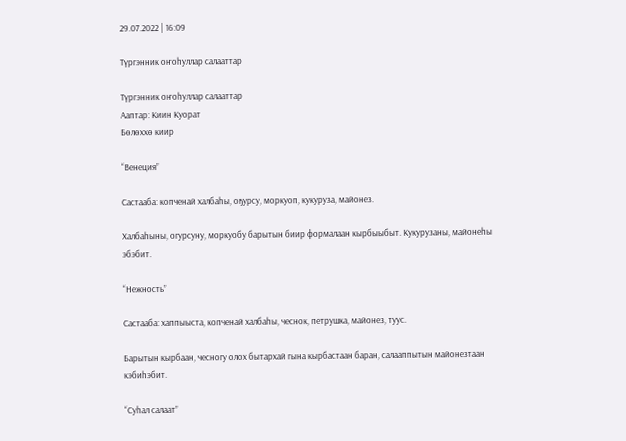29.07.2022 | 16:09

Түргэнник оҥоһуллар салааттар

Түргэнник оҥоһуллар салааттар
Ааптар: Киин Куорат
Бөлөххө киир

“Венеция”

Састааба: копченай халбаһы, оҕурсу, моркуоп, кукуруза, майонез.

Халбаһыны, огурсуну, моркуобу барытын биир формалаан кырбыыбыт. Кукурузаны, майонеһы эбэбит.

“Нежность”

Састааба: хаппыыста, копченай халбаһы, чеснок, петрушка, майонез, туус.

Барытын кырбаан, чесногу олох бытархай гына кырбастаан баран, салааппытын майонезтаан кэбиһэбит.

“Суһал салаат”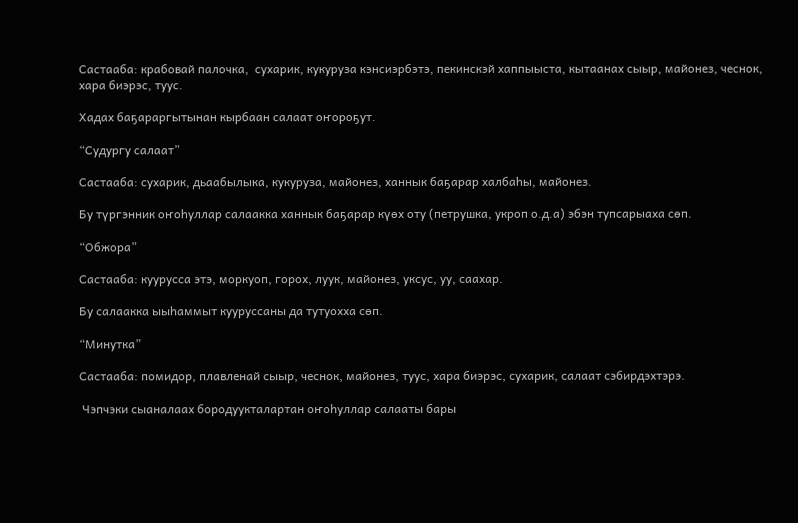Састааба: крабовай палочка,  сухарик, кукуруза кэнсиэрбэтэ, пекинскэй хаппыыста, кытаанах сыыр, майонез, чеснок, хара биэрэс, туус.

Хадах баҕараргытынан кырбаан салаат оҥороҕут.

“Судургу салаат”

Састааба: сухарик, дьаабылыка, кукуруза, майонез, ханнык баҕарар халбаһы, майонез.

Бу түргэнник оҥоһуллар салаакка ханнык баҕарар күөх оту (петрушка, укроп о.д.а) эбэн тупсарыаха сөп.

“Обжора”

Састааба: куурусса этэ, моркуоп, горох, луук, майонез, уксус, уу, саахар.

Бу салаакка ыыһаммыт кууруссаны да тутуохха сөп.

“Минутка”

Састааба: помидор, плавленай сыыр, чеснок, майонез, туус, хара биэрэс, сухарик, салаат сэбирдэхтэрэ.

 Чэпчэки сыаналаах бородуукталартан оҥоһуллар салааты бары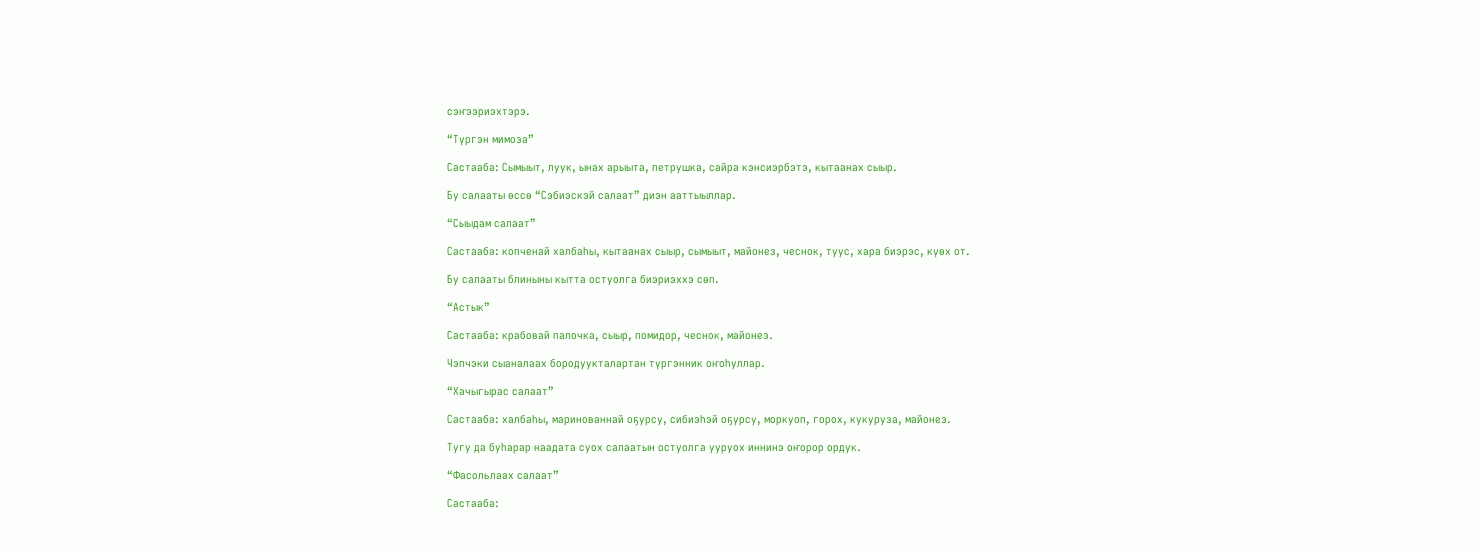сэҥээриэхтэрэ.

“Түргэн мимоза”

Састааба: Сымыыт, луук, ынах арыыта, петрушка, сайра кэнсиэрбэтэ, кытаанах сыыр.

Бу салааты өссө “Сэбиэскэй салаат” диэн ааттыыллар.

“Сыыдам салаат”

Састааба: копченай халбаһы, кытаанах сыыр, сымыыт, майонез, чеснок, туус, хара биэрэс, күөх от.

Бу салааты блиныны кытта остуолга биэриэххэ сөп.

“Астык”

Састааба: крабовай палочка, сыыр, помидор, чеснок, майонез.

Чэпчэки сыаналаах бородуукталартан түргэнник оҥоһуллар.

“Хачыгырас салаат”

Састааба: халбаһы, маринованнай оҕурсу, сибиэһэй оҕурсу, моркуоп, горох, кукуруза, майонез.

Тугу да буһарар наадата суох салаатын остуолга ууруох иннинэ оҥорор ордук.

“Фасольлаах салаат”

Састааба: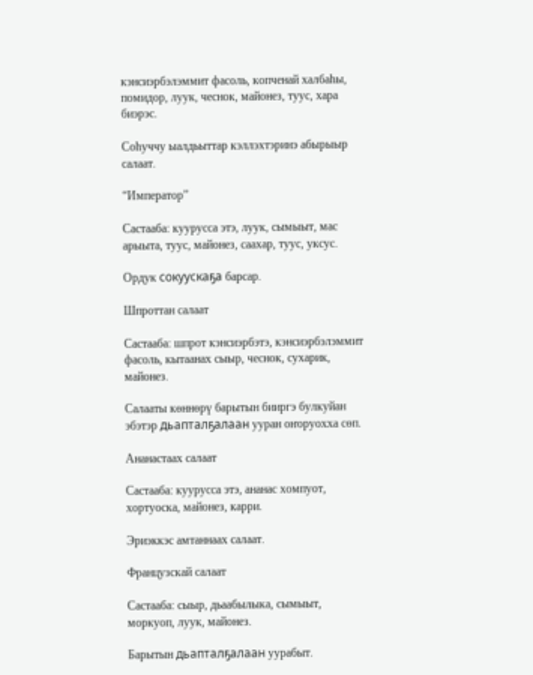кэнсиэрбэлэммит фасоль, копченай халбаһы, помидор, луук, чеснок, майонез, туус, хара биэрэс.

Соһуччу ыалдьыттар кэллэхтэринэ абырыыр салаат.

“Император”

Састааба: куурусса этэ, луук, сымыыт, мас арыыта, туус, майонез, саахар, туус, уксус.

Ордук сокуускаҕа барсар.

Шпроттан салаат

Састааба: шпрот кэнсиэрбэтэ, кэнсиэрбэлэммит фасоль, кытаанах сыыр, чеснок, сухарик, майонез.

Салааты көннөрү барытын бииргэ булкуйан эбэтэр дьапталҕалаан ууран оҥоруохха сөп.

Ананастаах салаат

Састааба: куурусса этэ, ананас хомпуот, хортуоска, майонез, карри.

Эриэккэс амтаннаах салаат.

Французскай салаат

Састааба: сыыр, дьаабылыка, сымыыт, моркуоп, луук, майонез.

Барытын дьапталҕалаан уурабыт.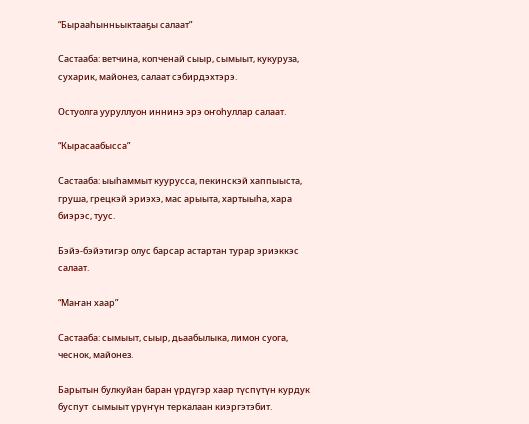“Бырааһынньыктааҕы салаат”

Састааба: ветчина, копченай сыыр, сымыыт, кукуруза, сухарик, майонез, салаат сэбирдэхтэрэ.

Остуолга ууруллуон иннинэ эрэ оҥоһуллар салаат.

“Кырасаабысса”

Састааба: ыыһаммыт куурусса, пекинскэй хаппыыста, груша, грецкэй эриэхэ, мас арыыта, хартыыһа, хара биэрэс, туус.

Бэйэ-бэйэтигэр олус барсар астартан турар эриэккэс салаат.

“Маҥан хаар”

Састааба: сымыыт, сыыр, дьаабылыка, лимон суога, чеснок, майонез.

Барытын булкуйан баран үрдүгэр хаар түспүтүн курдук буспут  сымыыт үрүҥүн теркалаан киэргэтэбит.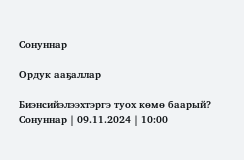Сонуннар

Ордук ааҕаллар

Биэнсийэлээхтэргэ туох көмө баарый?
Сонуннар | 09.11.2024 | 10:00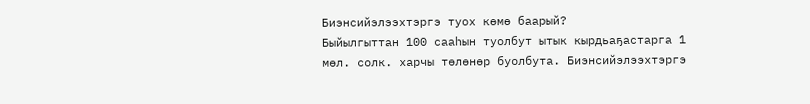Биэнсийэлээхтэргэ туох көмө баарый?
Быйылгыттан 100 сааһын туолбут ытык кырдьаҕастарга 1 мөл. солк. харчы төлөнөр буолбута. Биэнсийэлээхтэргэ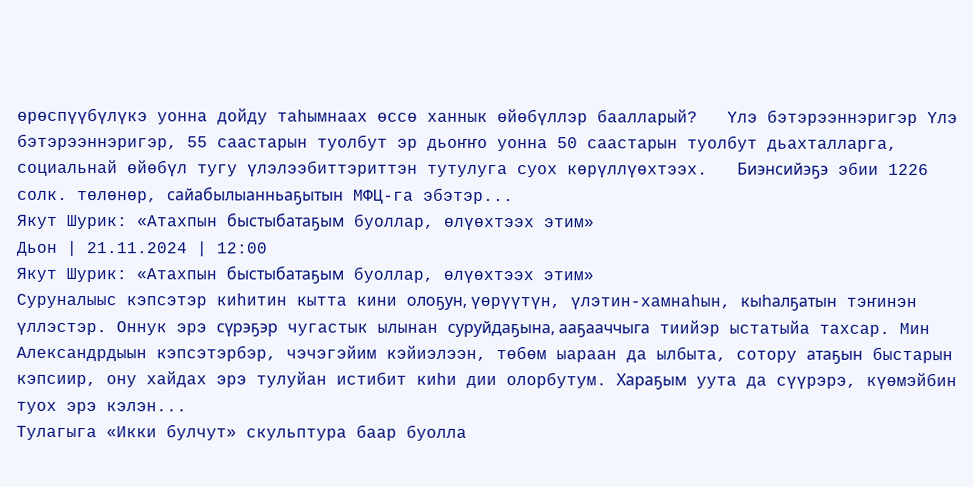өрөспүүбүлүкэ уонна дойду таһымнаах өссө ханнык өйөбүллэр баалларый?   Үлэ бэтэрээннэригэр Үлэ бэтэрээннэригэр, 55 саастарын туолбут эр дьоҥҥо уонна 50 саастарын туолбут дьахталларга, социальнай өйөбүл тугу үлэлээбиттэриттэн тутулуга суох көрүллүөхтээх.   Биэнсийэҕэ эбии 1226 солк. төлөнөр, сайабылыанньаҕытын МФЦ-га эбэтэр...
Якут Шурик: «Атахпын быстыбатаҕым буоллар, өлүөхтээх этим»
Дьон | 21.11.2024 | 12:00
Якут Шурик: «Атахпын быстыбатаҕым буоллар, өлүөхтээх этим»
Суруналыыс кэпсэтэр киһитин кытта кини олоҕун, үөрүүтүн, үлэтин-хамнаһын, кыһалҕатын тэҥинэн үллэстэр. Оннук эрэ сүрэҕэр чугастык ылынан суруйдаҕына, ааҕааччыга тиийэр ыстатыйа тахсар. Мин Александрдыын кэпсэтэрбэр, чэчэгэйим кэйиэлээн, төбөм ыараан да ылбыта, сотору атаҕын быстарын кэпсиир, ону хайдах эрэ тулуйан истибит киһи дии олорбутум. Хараҕым уута да сүүрэрэ, күөмэйбин туох эрэ кэлэн...
Тулагыга «Икки булчут» скульптура баар буолла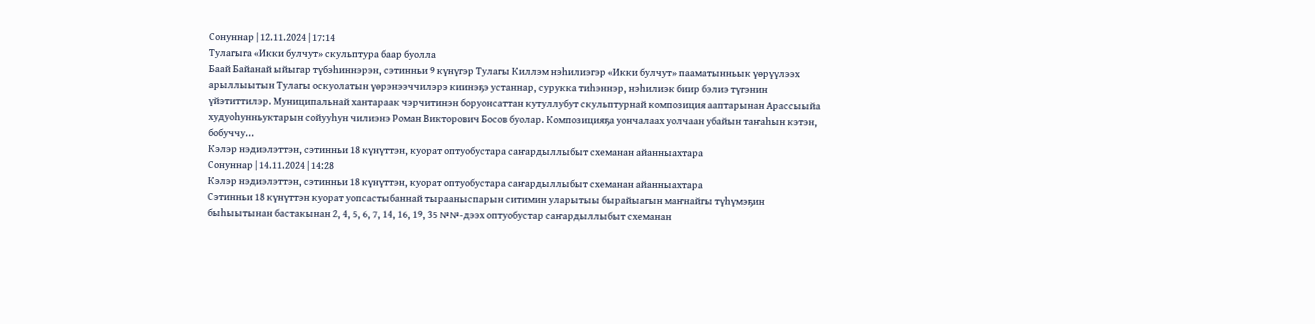Сонуннар | 12.11.2024 | 17:14
Тулагыга «Икки булчут» скульптура баар буолла
Баай Байанай ыйыгар түбэһиннэрэн, сэтинньи 9 күнүгэр Тулагы Киллэм нэһилиэгэр «Икки булчут» пааматынньык үөрүүлээх арыллыытын Тулагы оскуолатын үөрэнээччилэрэ киинэҕэ устаннар, сурукка тиһэннэр, нэһилиэк биир бэлиэ түгэнин үйэтиттилэр. Муниципальнай хантараак чэрчитинэн боруонсаттан кутуллубут скульптурнай композиция ааптарынан Арассыыйа худуоһунньуктарын сойууһун чилиэнэ Роман Викторович Босов буолар. Композицияҕа уончалаах уолчаан убайын таҥаһын кэтэн, бобуччу...
Кэлэр нэдиэлэттэн, сэтинньи 18 күнүттэн, куорат оптуобустара саҥардыллыбыт схеманан айанныахтара
Сонуннар | 14.11.2024 | 14:28
Кэлэр нэдиэлэттэн, сэтинньи 18 күнүттэн, куорат оптуобустара саҥардыллыбыт схеманан айанныахтара
Сэтинньи 18 күнүттэн куорат уопсастыбаннай тырааныспарын ситимин уларытыы бырайыагын маҥнайгы түһүмэҕин быһыытынан бастакынан 2, 4, 5, 6, 7, 14, 16, 19, 35 №№-дээх оптуобустар саҥардыллыбыт схеманан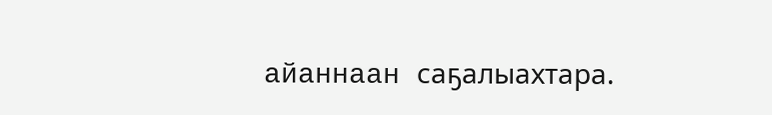айаннаан саҕалыахтара.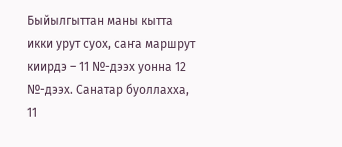Быйылгыттан маны кытта икки урут суох, саҥа маршрут киирдэ – 11 №-дээх уонна 12 №-дээх. Санатар буоллахха, 11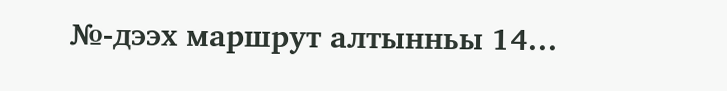№-дээх маршрут алтынньы 14...